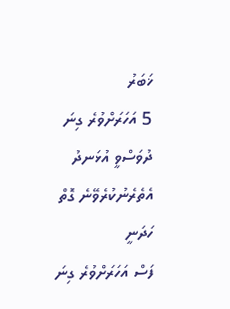ޚަބަރު
5 އަހަރަށްވުރެ ގިނަ ދުވަސްވީ އުޅަނދު އެތެރެނުކުރެވޭނެ ގޮތް ހަދަނީ
ފަސް އަހަރަށްވުރެ ގިނަ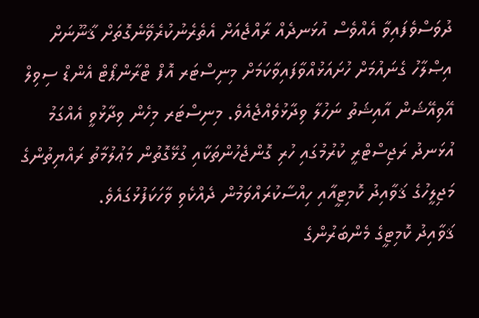ދުވަސްވެފައިވާ އެއްވެސް އުޅަނދެއް ރާއްޖެއަށް އެތެރެނުކުރެވޭނެގޮތަށް ޤާނޫނަށް އިޞްލާހު ގެނައުމަށް ހުށައަޅުއްވާފައިވާކަމަށް މިނިސްޓަރ އޮފް ޓްރާންޕޯޓް އެންޑް ސިވިލް އޭވިއޭޝަން އާއިޝަތު ނަހުލާ ވިދާޅުވެއްޖެއެވެ. މިނިސްޓަރ މިހެން ވިދާޅުވީ އެއްގަމު އުޅަނދު ރަޖިސްޓްރީ ކުރުމުގައި ހުރި ގޮންޖެހުންތަކާއި ގުޅޭގޮތުން މަޢުލުމާތު ރައްޔިތުންގެ މަޖިލީހުގެ ޤަވާއިދު ކޮމިޓީއާއި ހިއްސާކުރައްވަމުން ދެއްކެވި ވާހަކަފުޅުގައެވެ.
ޤަވާއިދު ކޮމިޓީގެ މެންބަރުންގެ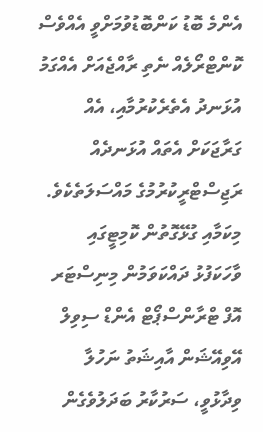އެންމެ ބޮޑު ކަންބޮޑުވުމަށްވީ އެއްވެސް ކޮންޓްރޯލެއް ނެތި ރާއްޖެއަށް އެއްގަމު އުޅަނދު އެތެރެކުރުމާއި، އެއް ގަރާޖަކަށް އެތައް އުޅަނދެއް ރަޖިސްޓްރީކުރުމުގެ މައްސަލަތެކެވެ. މިކަމާއި ގުޅޭގޮތުން ކޮމިޓީގައި ވާހަކަފުޅު ދައްކަވަމުން މިނިސްޓަރ އޮފް ޓްރާންސްޕޯޓް އެންޑް ސިވިލް އޭވިއޭޝަން އާއިޝަތު ނަހުލާ ވިދާޅުވީ، ސަރުކާރު ބަދަލުވެގެން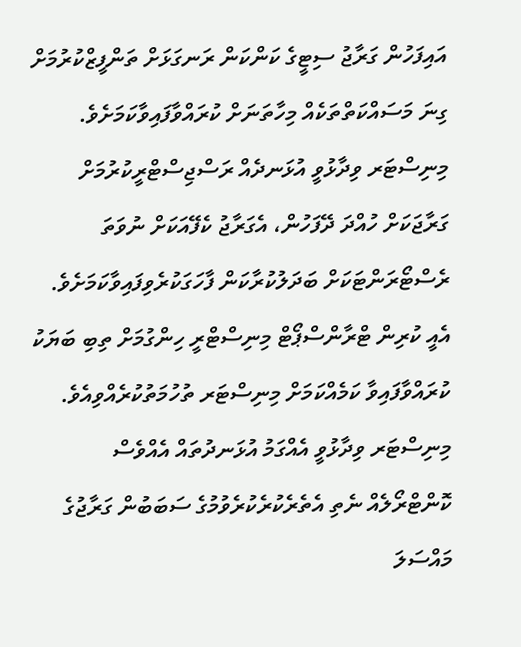އައިފަހުން ގަރާޖު ސިޓީގެ ކަންކަން ރަނގަޅަށް ތަންފީޒްކުރުމަށް ގިނަ މަސައްކަތްތަކެއް މިހާތަނަށް ކުރައްވާފައިވާކަމަށެވެ. މިނިސްޓަރ ވިދާޅުވީ އުޅަނދެއް ރަސްޖިސްޓްރީކުރުމަށް ގަރާޖަކަށް ހުއްދަ ދޭފަހުން، އެގަރާޖު ކެފޭއަކަށް ނުވަތަ ރެސްޓޯރަންޓަކަށް ބަދަލުކުރާކަން ފާހަގަކުރެވިފައިވާކަމަށެވެ. އެއީ ކުރިން ޓްރާންސްޕޯޓް މިނިސްޓްރީ ހިންގުމަށް ތިބި ބަޔަކު ކުރައްވާފައިވާ ކަމެއްކަމަށް މިނިސްޓަރ ތުހުމަތުކުރެއްވިއެވެ.
މިނިސްޓަރ ވިދާޅުވީ އެއްގަމު އުޅަނދުތައް އެއްވެސް ކޮންޓްރޯލެއް ނެތި އެތެރެކުރެކުރެވުމުގެ ސަބަބުން ގަރާޖުގެ މައްސަލަ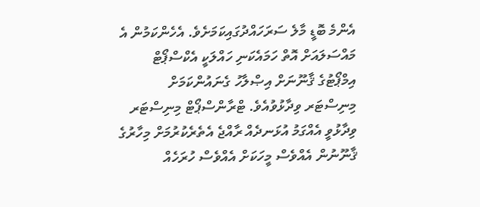އެންމެ ބޮޑީ މާލެ ސަރަހައްދުގައިކަމަށެވެ. އެހެންކަމުން އެ މައްސަލައަށް އޮތް ހަމައެކަނި ހައްލަކީ އެކްސްޕޯޓް އިމްޕޯޓުގެ ޤާނޫނަށް އިޞްލާހު ގެނައުންކަމަށް މިނިސްޓަރ ވިދާޅުވުއެވެ. ޓްރާންސްޕޯޓް މިނިސްޓަރ ވިދާޅުވީ އެއްގަމު އުޅަނދެއް ރާއްޖެ އެތެރެކުރުމަށް މިހާރުގެ ޤާނޫނުން އެއްވެސް މީހަކަށް އެއްވެސް ހުރަހެއް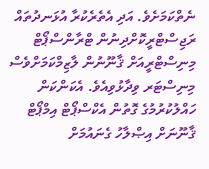ނެތްކަމަށެވެ. އަދި އެތެރެކުރާ އުޅަނދުތައް ރަޖިސްޓްރީކޮށްދިނުން ޓްރާންސްޕޯޓް މިނިސްޓްރީއަށް ޤާނޫނުން ލާޒިމްކަމަށްވެސް މިނިސްޓަރ ވިދާޅުވިއެވެ. އެކަންކަން ހައްލުކުރުމުގެ ގޮތުން އެކްސްޕޯޓް އިމްޕޯޓް ޤާނޫނަށް އިޞްލާހު ގެނައުމަށް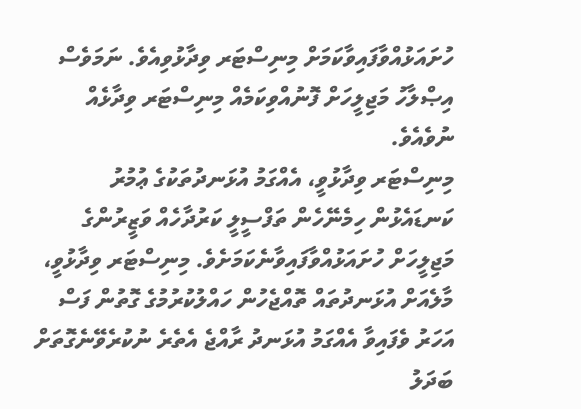ހުށައަޅުއްވާފައިވާކަމަށް މިނިސްޓަރ ވިދާޅުވިއެވެ. ނަމަވެސް އިޞްލާހު މަޖިލީހަށް ފޮނުއްވިކަމެއް މިނިސްޓަރ ވިދާޅެއް ނުވެއެވެ.
މިނިސްޓަރ ވިދާޅުވީ، އެއްގަމު އުޅަނދުތަކުގެ ޢުމުރު ކަނޑައެޅުން ހިމެނޭހެން ތަފްސީލީ ކަރުދާހެއް ވަޒީރުންގެ މަޖިލީހަށް ހުށައަޅުއްވާފައިވާނެކަމަށެވެ. މިނިސްޓަރ ވިދާޅުވީ، މާލެއަށް އުޅަނދުތައް ތޮއްޖެހުން ހައްލުކުރުމުގެ ގޮތުން ފަސް އަހަރު ވެފައިވާ އެއްގަމު އުޅަނދު ރާއްޖެ އެތެރެ ނުކުރެވޭނެގޮތަށް ބަދަލު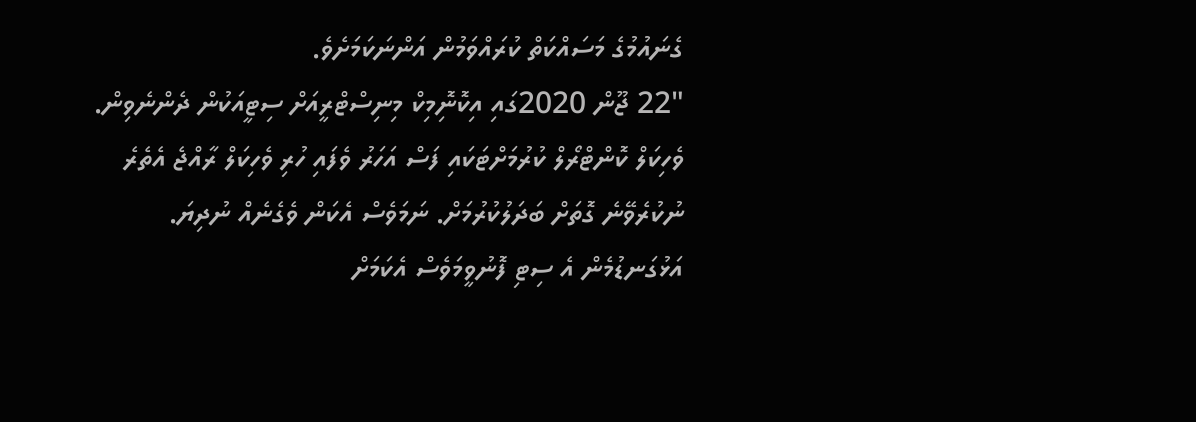ގެނައުމުގެ މަސައްކަތް ކުރައްވަމުން އަންނަކަމަށެވެ.
"22 ޖޫން 2020ގައި އިކޮނިޮމިކް މިނިސްޓްރީއަށް ސިޓީއަކުން ދެންނެވިން. ވެހިކަލް ކޮންޓްރޯލް ކުރުމަށްޓަކައި ފަސް އަހަރު ވެފައި ހުރި ވެހިކަލް ރާއްޖެ އެތެރެ ނުކުރެވޭނެ ގޮތަށް ބަދަލުކުރުމަށް. ނަމަވެސް އެކަން ވެގެނެއް ނުދިޔަ. އަޅުގަނޑުމެން އެ ސިޓި ފޮނުވީމަވެސް އެކަމަށް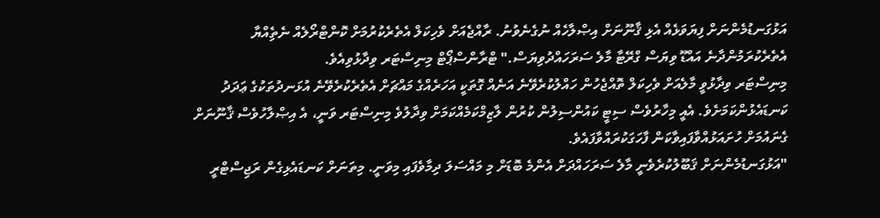އަޅުގަނޑުމެންނަށް ފިޔަވަޅެއް އެޅި ޤާނޫނަށް އިޞްލާހެއް ނުގެނެވުނު. ރާއްޖެއަށް ވެހިކަލް އެތެރެކުރުމަށް ކޮންޓްރޯލެއް ނެތިެއްޔާ އެތެރެކުރަމުންދާނެ އައްޑޫ ވިޔަސް ގްރޭޓާ މާލެ ސަރަހައްދުވިޔަސް." ޓްރާންސްޕޯޓް މިނިސްޓަރ ވިދާޅުވިއެވެ.
މިނިސްޓަރ ވިދާޅުވީ މާލެއަށް ވެހިކަލް ތޮއްޖެހުން ހައްލުކުރެވޭނެ އަނެއް ގޮތަކީ އަހަރެއްގެ މައްޗަށް އެތެރެކުރެވޭނެ އުޅަނދުތަކުގެ ޢަދަދު ކަނޑައެޅުންކަމަށެވެ. އެއީ މިހާރުވެސް ސިޓީ ކައުންސިލުން ކުރުން ލާޒިމްކަމެއްކަމަށް ވިދާލުވެ މިނިސްޓަރ ވަނީ، އެ އިޞްލާހުވެސް ޤާނޫނަށް ގެނައުމަށް ހުށައަޅުއްވާފައިވާކަން ފާހަގަކުރައްވާފައެވެ.
"އަޅުގަނޑުމެންނަށް ޤަބޫލުކުރެވެނީ މާލެ ސަރަހައްދަށް އެންމެ ބޮޑަށް މި މައްސަލަ ދިމާވެފައި މިވަނީ. މިތަނަށް ކަނޑައެޅިގެން ރަޖިސްޓްރީ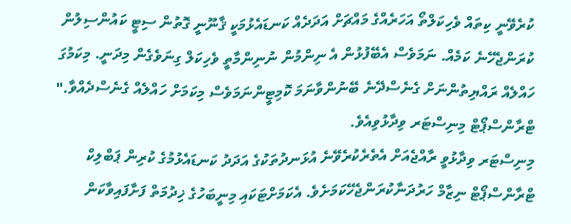ކުރެވޭނީ ކިތައް ވެހިކަލްތޯ އަހަރެއްގެ މައްޗަށް އަދަދެއް ކަނޑައެޅުމަކީ ޤާނޫނީ ގޮތުން ސިޓީ ކައުންސިލުން ކުރަންޖެހޭނެ ކަމެއް. ނަމަވެސް އެބޭފުޅުން އެ ނިންމުން ނުނިންމާތީ ވެހިކަލް ގިނަވެގެން މިދަނީ. މިކަމުގަ ހައްލެއް ރައްޔިތުންނަށް ގެނެސްދޭނެ ބޭނުންވާނަމަ ކޮމިޓީންނަމަވެސް މިކަމަށް ހައްލެއް ގެނެސްދެއްވާ." ޓްރާންސްޕޯޓް މިނިސްޓަރ ވިދާޅުވިއެވެ.
މިނިސްޓަރ ވިދާޅުވީ ރާއްޖެއަށް އެތެރެކުރެވޭނެ އުޅަނދުތަކުގެ އަދަދު ކަނޑައެޅުމުގެ ކުރިން ޕަބްލިކް ޓްރާންސްޕޯޓް ނިޒާމް ހަރުދަނާކުރަންޖެހޭކަމަށެވެ. އެކަމަށްޓަކައި މިނީބަހުގެ ޚިދުމަތް ފަށާފައިވާކަން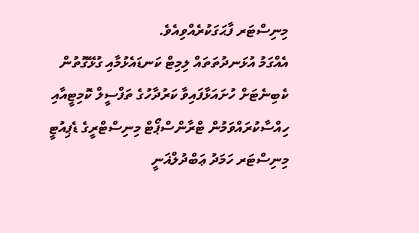މިނިސްޓަރ ފާޙަގަކުރެއްވިއެވެ.
އެއްގަމު އުޅަނދުތަތައް ލިމިޓް ކަނޑައެޅުމާއި ގުޅޭގޮތުން ކެބިނެޓަށް ހުށައަޅާފައިވާ ކަރުދާހުގެ ތަފްސީލް ކޮމިޓީއާއި ހިއްސާކުރައްވަމުން ޓްރާންސްޕޯޓް މިނިސްޓްރީގެ ޑެޕިއުޓީ މިނިސްޓަރ ހަމަދު ޢަބްދުލްޣަނީ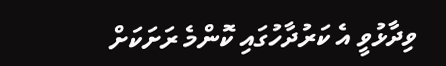ވިދާޅުވީ އެ ކަރުދާހުގައި ކޮންމެ ރަށަކަށް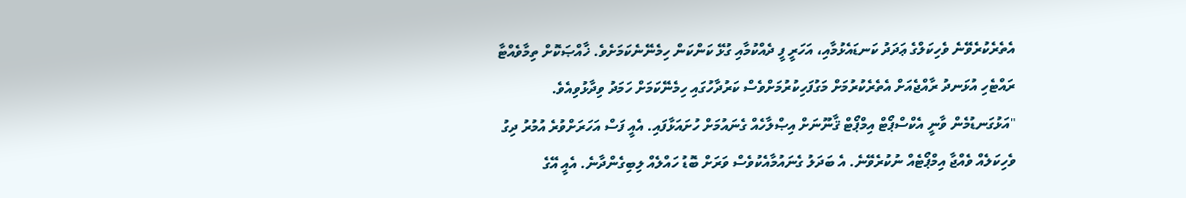އެތެރެކުރެވޭނެ ވެހިކަލްގެ ޢަދަދު ކަނޑައެޅުމާއި، އަހަރީ ފީ ދެއްކުމާއި ގުޅޭ ކަންކަން ހިމެނޭނެކަމަށެވެ. ޚާއްޞަކޮށް ތިމާވެއްޓާ ރައްޓެހި އުޅަނދު ރާއްޖެއަށް އެތެރެކުރުމަށް މަގުފަހިކުރުމަށްވެސް ކަރުދާހުގައި ހިމެނޭކަމަށް ހަމަދު ވިދާޅުވިއެވެ.
"އަޅުގަނޑުމެން ވާނީ އެކްސްޕޯޓް އިމްޕޯޓް ޤާނޫނަށް އިޞްލާހެއް ގެނައުމަށް ހުށައަޅާފައި. އެއީ ފަސް އަހަރަށްވުރެ އުމުރު ދިގު ވެހިކަލެއް ވެއްޖާ އިމްޕޯޓެއް ނުކުރެވޭނެ. އެ ބަދަލު ގެނައުމާއެކުވެސް ވަރަށް ބޮޑު ހައްލެއް ލިބިގެންދާނެ. އެއީ އޭގެ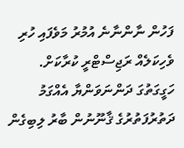ފަހުން ނާންނާނެ އުމުރު މަވެފައި ހުރި ވެހިކަލެއް ރަޖިސްޓްރީ ކުރާކަށް. ހަގީގަތުގަ ދަންނަވަންޔާ އެއްގަމު ދަތުރުފަތުރުގެ ޤާނޫނުން ބާރު ލިބިގެން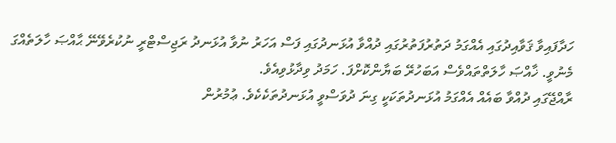ހަދާފައިވާ ޤަވާއިދުގައި އެއްގަމު ދަތުރުފަތުރުގައި ދުއްވާ އުޅަނދުގައި ފަސް އަހަރު ނުވާ އުޅަނދު ރަޖިސްޓްރީ ނުކުރެވޭނޭ ޙާއްޞަ ހާލަތެއްގަ މެނުވީ. ޚާއްޞަ ހާލަތްތައްވެސް އަބަހުރޭ ބަޔާންކޮށްފަ. ހަމަދު ވިދާޅުވިއެވެ.
ރާއްޖޭގައި ދުއްވާ ބައެއް އެއްގަމު އުޅަނދުތަކަކީ ގިނަ ދުވަސްވީ އުޅަނދުތަކެކެވެ. ޢުމުރުން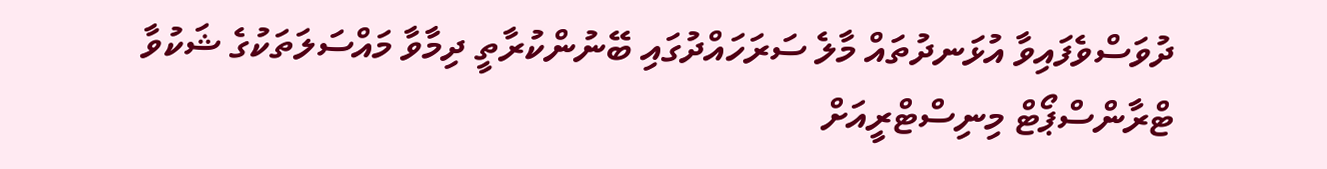ދުވަސްވެފައިވާ އުޅަނދުތައް މާލެ ސަރަހައްދުގައި ބޭނުންކުރާތީ ދިމާވާ މައްސަލަތަކުގެ ޝަކުވާ ޓްރާންސްޕޯޓް މިނިސްޓްރީއަށް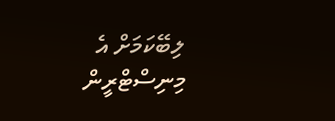ލިބޭކަމަށް އެ މިނިސްޓްރީން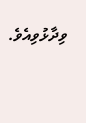ވިދާޅުވިއެވެ.